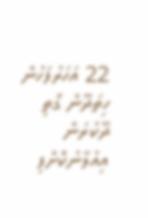22 އަހަރުފަހުން ހިތަދޫން ގޯތި ދޫކުރަން އިއުލާނުކޮށްފި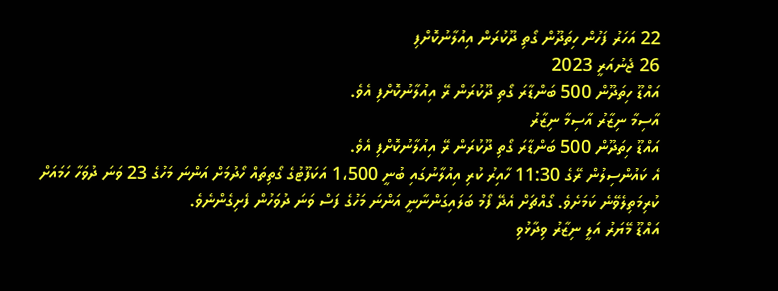22 އަހަރު ފަހުން ހިތަދޫން ގޯތި ދޫކުރަން އިއުލާނުކޮށްފި
26 ޖެނުއަރީ 2023
އައްޑޫ ހިތަދޫން 500 ބަންޑާރަ ގޯތި ދޫކުރަން ރޭ އިއުލާނުކޮށްފި އެވެ.
އާސިމާ ނިޒާރު އާސިމާ ނިޒާރު
އައްޑޫ ހިތަދޫން 500 ބަންޑާރަ ގޯތި ދޫކުރަން ރޭ އިއުލާނުކޮށްފި އެވެ.
އެ ކައުންސިލުން ރޭގެ 11:30 ހާއިރު ކުރި އިއުލާނުގައި ބުނީ 1،500 އަކަފޫޓުގެ ގޯތިތައް ހޯދުމަށް އަންނަ މަހުގެ 23 ވަނަ ދުވަހާ ހަމައަށް ކުރިމަތިލެވޭނެ ކަމަށެވެ. ގޯއްޗަށް އެދޭ ފޯމު ބަލައިގަންނާނީ އަންނަ މަހުގެ ފަސް ވަނަ ދުވަހުން ފެށިގެންނެވެ.
އައްޑޫ މޭޔަރު އަލީ ނިޒާރު ވިދާޅުވި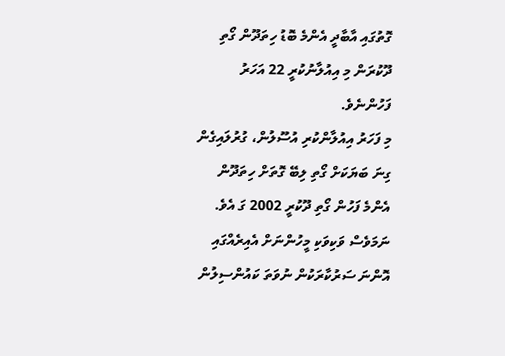ގޮތުގައި އާބާދީ އެންމެ ބޮޑު ހިތަދޫން ގޯތި ދޫކުރަން މި އިއުލާނުކުރީ 22 އަހަރު ފަހުންނެވެ.
މި ފަހަރު އިއުލާންކުރި އުސޫލުން، ގުރުލައިގެން ގިނަ ބަޔަކަށް ގޯތި ލިބޭ ގޮތަށް ހިތަދޫން އެންމެ ފަހުން ގޯތި ދޫކުރީ 2002 ގަ އެވެ. ނަމަވެސް ވަކިވަކި މީހުންނަށް އެއިރެއްގައި އޮންނަ ސަރުކާރަކުން ނުވަތަ ކައުންސިލުން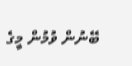ބޭނުން ވުމުން މީގެ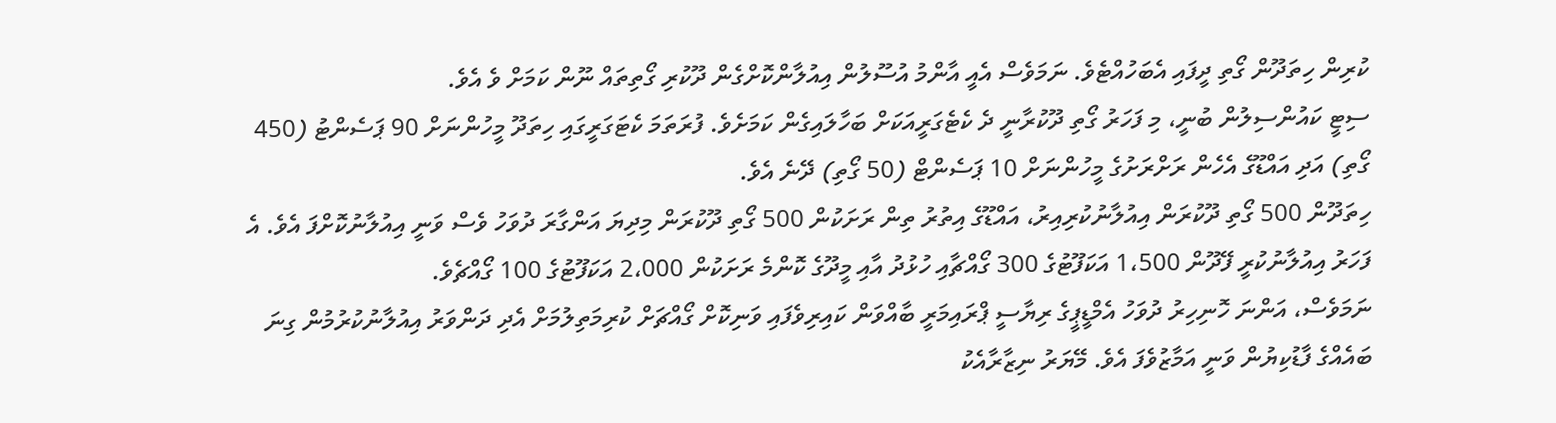ކުރިން ހިތަދޫން ގޯތި ދީފައި އެބަހުއްޓެވެ. ނަމަވެސް އެއީ އާންމު އުސޫލުން އިއުލާންކޮށްގެން ދޫކުރި ގޯތިތައް ނޫން ކަމަށް ވެ އެވެ.
ސިޓީ ކައުންސިލުން ބުނީ، މި ފަހަރު ގޯތި ދޫކުރާނީ ދެ ކެޓެގަރީއަކަށް ބަހާލައިގެން ކަމަށެވެ. ފުރަތަމަ ކެޓަގަރީގައި ހިތަދޫ މީހުންނަށް 90 ޕަސެންޓު (450 ގޯތި) އަދި އައްޑޫގެ އެހެން ރަށްރަށުގެ މީހުންނަށް 10 ޕަސެންޓް (50 ގޯތި) ދޭނެ އެވެ.
ހިތަދޫން 500 ގޯތި ދޫކުރަން އިއުލާނުކުރިއިރު، އައްޑޫގެ އިތުރު ތިން ރަށަކުން 500 ގޯތި ދޫކުރަން މިދިޔަ އަންގާރަ ދުވަހު ވެސް ވަނީ އިއުލާނުކޮށްފަ އެވެ. އެ ފަހަރު އިއުލާނުކުރީ ފޭދޫން 1،500 އަކަފޫޓުގެ 300 ގޯއްޗާއި ހުޅުދު އާއި މީދޫގެ ކޮންމެ ރަށަކުން 2،000 އަކަފޫޓުގެ 100 ގޯއްޗެވެ.
ނަމަވެސް، އަންނަ ހޮނިހިރު ދުވަހު އެމްޑީޕީގެ ރިޔާސީ ޕްރައިމަރީ ބާއްވަން ކައިރިވެފައި ވަނިކޮށް ގޯއްޗަށް ކުރިމަތިލުމަށް އެދި ދަންވަރު އިއުލާނުކުރުމުން ގިނަ ބައެއްގެ ފާޑުކިޔުން ވަނީ އަމާޒުވެފަ އެވެ. މޭޔަރު ނިޒާރާއެކު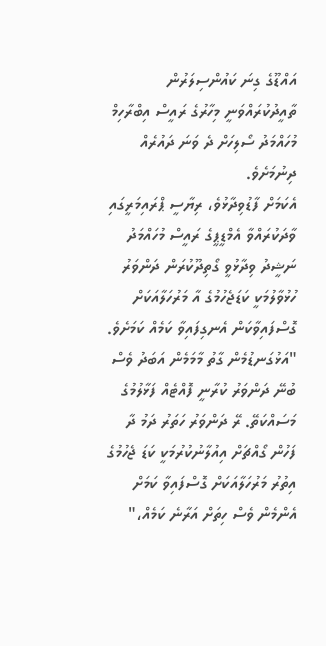އައްޑޫގެ ގިނަ ކައުންސިލަރުން ތާއީދުކުރައްވަނީ މިހާރުގެ ރައީސް އިބްރާހިމް މުހައްމަދު ސޯލިހަށް ދެ ވަނަ ދައުރެއް ދިނުމަށެވެ.
އެކަމަށް ފާޑުވިދާޅުވެ، ރިޔާސީ ޕްރައިމަރީގައި ވާދަކުރައްވާ އެމްޑީޕީގެ ރައީސް މުހައްމަދު ނަޝީދު ވިދާޅުވީ ގޯތިދޫކުރަން ދަންވަރު ހުޅުވާލުމަކީ ކަޑަޖެހުމުގެ އާ މަރުހަލާއަކަށް ގޮސްފައިވާކަން އެނގިފައިވާ ކަމެއް ކަމަށެވެ.
"އަޅުގަނޑުމެން ގާތު މާމަމެން އަބަދު ވެސް ބުނޭ ދަންވަރު ކުރާނީ ފޮއްޓެއް ފަޅާލުމުގެ މަސައްކަތޭ. ރޭ ދަންވަރު ހަތަރު ދަމު ދާ ފަހުން ގޯއްޗަށް އިއުލާނުކުރުމަކީ ކަޑަ ޖެހުމުގެ އިތުރު މަރުހަލާއަކަށް ގޮސްފައިވާ ކަމަށް އެންމެން ވެސް ހިތަށް އަރާނެ ކަމެއް،"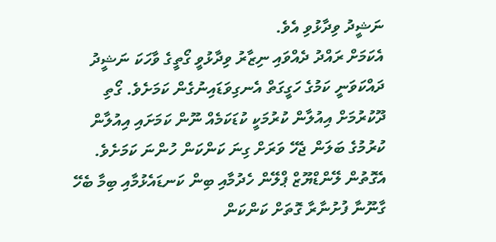ނަޝީދު ވިދާޅުވި އެވެ.
އެކަމަށް ރައްދު ދެއްވައި ނިޒާރު ވިދާޅުވީ ގޯތީގެ ވާހަކަ ނަޝީދު ދައްކަވަނީ ކަމުގެ ހަގީގަތް އެނގިވަޑައިނުގެން ކަމަށެވެ. ގޯތި ދޫކުރުމަށް އިއުލާން ކުރުމަކީ ކުޑަކަމެއް ނޫން ކަމަށައި އިއުލާން ކުރުމުގެ ބަލަން ޖެހޭ ވަރަށް ގިނަ ކަންކަން ހުންނަ ކަމަށެވެ. އެގޮތުން ލޭންޑްޔޫޒް ޕްލޭން ހެދުމާއި ބިން ކަނޑައެޅުމާއި ބިމާ ބެހޭ ގާނޫނާ ފުށުނާރާ ގޮތަށް ކަންކަން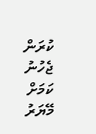ކުރަން ޖެހުނު ކަމަށް މޭޔަރު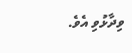ވިދާޅުވި އެވެ.